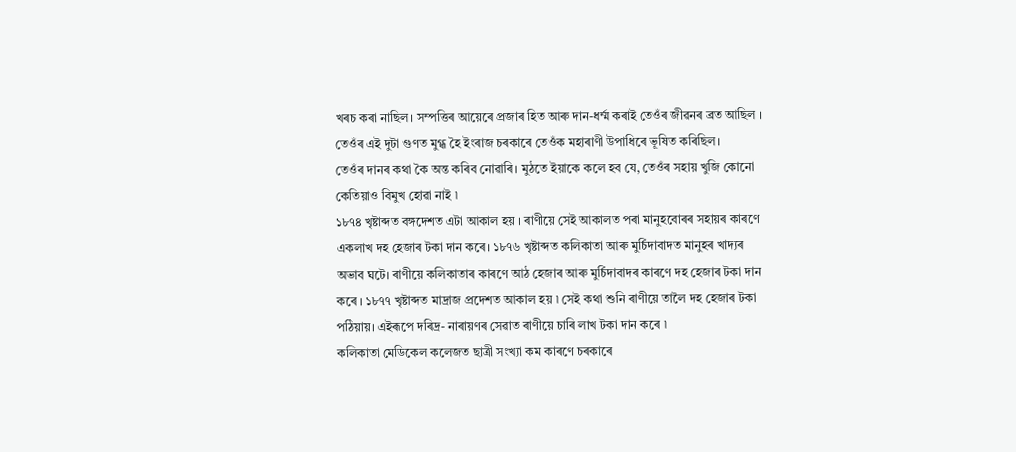খৰচ কৰা নাছিল। সম্পত্তিৰ আয়েৰে প্ৰজাৰ হিত আৰু দান-ধৰ্ম্ম কৰাই তেওঁৰ জীৱনৰ ব্ৰত আছিল । তেওঁৰ এই দুটা গুণত মুগ্ধ হৈ ইংৰাজ চৰকাৰে তেওঁক মহাৰাণী উপাধিৰে ভূষিত কৰিছিল।
তেওঁৰ দানৰ কথা কৈ অন্ত কৰিব নোৱাৰি। মুঠতে ইয়াকে কলে হব যে, তেওঁৰ সহায় খুজি কোনো কেতিয়াও বিমুখ হোৱা নাই ৷
১৮৭৪ খৃষ্টাব্দত বঙ্গদেশত এটা আকাল হয় । ৰাণীয়ে সেই আকালত পৰা মানুহবোৰৰ সহায়ৰ কাৰণে একলাখ দহ হেজাৰ টকা দান কৰে। ১৮৭৬ খৃষ্টাব্দত কলিকাতা আৰু মুৰ্চিদাবাদত মানুহৰ খাদ্যৰ অভাব ঘটে। ৰাণীয়ে কলিকাতাৰ কাৰণে আঠ হেজাৰ আৰু মুৰ্চিদাবাদৰ কাৰণে দহ হেজাৰ টকা দান কৰে । ১৮৭৭ খৃষ্টাব্দত মাদ্রাজ প্রদেশত আকাল হয় ৷ সেই কথা শুনি ৰাণীয়ে তালৈ দহ হেজাৰ টকা পঠিয়ায়। এইৰূপে দৰিদ্ৰ- নাৰায়ণৰ সেৱাত ৰাণীয়ে চাৰি লাখ টকা দান কৰে ৷
কলিকাতা মেডিকেল কলেজত ছাত্রী সংখ্যা কম কাৰণে চৰকাৰে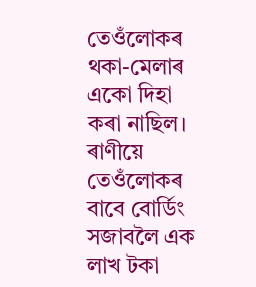তেওঁলোকৰ থকা-মেলাৰ একো দিহা কৰা নাছিল। ৰাণীয়ে তেওঁলোকৰ বাবে বোর্ডিং সজাবলৈ এক লাখ টকা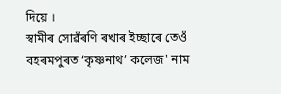দিয়ে ।
স্বামীৰ সোৱঁৰণি ৰখাৰ ইচ্ছাৰে তেওঁ বহৰমপুৰত ‘কৃষ্ণনাথ’ কলেজ' নাম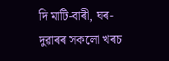দি মাটি-বাৰী, ঘৰ-দুৱাৰৰ সকলো খৰচ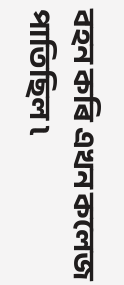বহন কৰি এখন কলেজ পাতিছিল ৷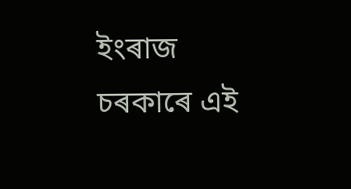ইংৰাজ চৰকাৰে এই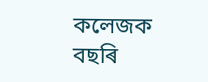কলেজক বছৰি